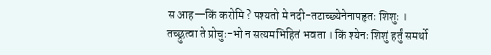स आह—किं करोमि ? पश्यतो मे नदी-तटाच्छ्येनेनापहृतः शिशुः ।
तच्छ्रुत्वा ते प्रोचुः-भो न सत्यमभिहितं भवता । किं श्येनः शिशुं हर्तुं समर्थो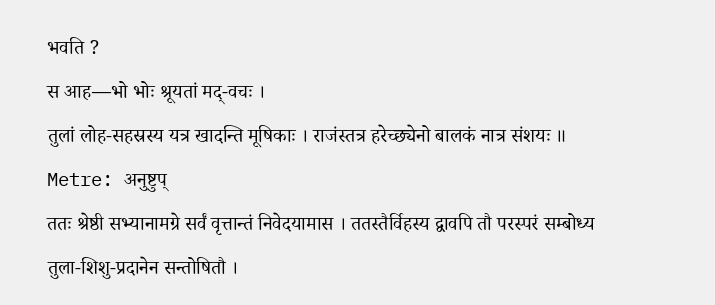भवति ?
स आह—भो भोः श्रूयतां मद्-वचः ।
तुलां लोह-सहस्रस्य यत्र खादन्ति मूषिकाः । राजंस्तत्र हरेच्छ्येनो बालकं नात्र संशयः ॥
Metre: अनुष्टुप्
ततः श्रेष्ठी सभ्यानामग्रे सर्वं वृत्तान्तं निवेदयामास । ततस्तैर्विहस्य द्वावपि तौ परस्परं सम्बोध्य तुला-शिशु-प्रदानेन सन्तोषितौ ।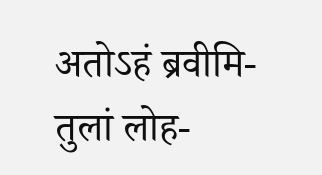अतोऽहं ब्रवीमि-तुलां लोह-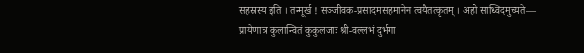सहस्रस्य इति । तन्मूर्ख ! सञ्जीवक-प्रसादमसहमानेन त्वयैतत्कृतम् । अहो साध्विदमुच्यते—
प्रायेणात्र कुलान्वितं कुकुलजाः श्री-वल्लभं दुर्भगा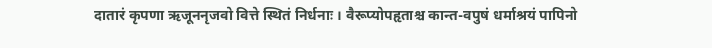दातारं कृपणा ऋजूननृजवो वित्ते स्थितं निर्धनाः । वैरूप्योपहृताश्च कान्त-वपुषं धर्माश्रयं पापिनो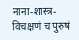नाना-शास्त्र-विचक्षणं च पुरुषं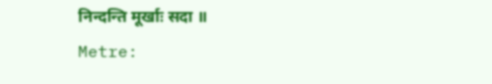निन्दन्ति मूर्खाः सदा ॥
Metre: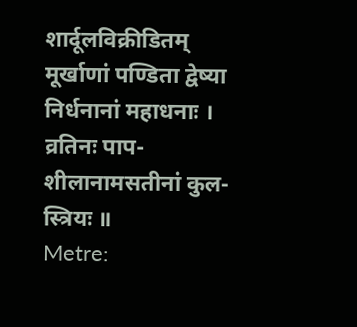शार्दूलविक्रीडितम्
मूर्खाणां पण्डिता द्वेष्या निर्धनानां महाधनाः । व्रतिनः पाप-शीलानामसतीनां कुल-स्त्रियः ॥
Metre: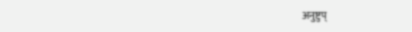अनुष्टुप्